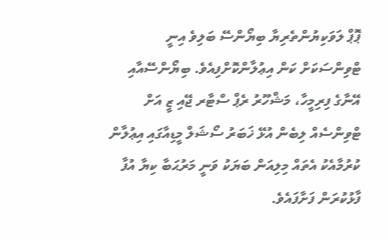ޕޮޕް ލަވަކިޔުންތެރިޔާ ބިޔޯންސޭ ބަލިވެ އިނީ ޓްވިންސަކަށް ކަން އިޢުލާންކޮށްފިއެވެ. ބިޔޯންސޭއާއި އޭނާގެ ފިރިމީހާ، މަޝްހޫރު ރެޕް ސްޓާރ ޖޭއި ޒީ އަށް ޓްވިންސެއް ލިބެން އުޅޭ ޚަބަރު ސޯޝަލް މީޑިއާގައި އިޢުލާން ކުރުމާއެކު އެތައް މިލިއަން ބަޔަކު ވަނީ މަރުޙަބާ ކިޔާ އުފާ ފާޅުކުރަން ފަށާފައެވެ.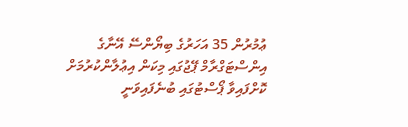ޢުމުރުން 35 އަހަރުގެ ބިޔޯންސޭ އޭނާގެ އިންސްޓަގްރާމް ޕޭޖުގައި މިކަން އިޢުލާންކުރުމަށް ކޮށްފައިވާ ޕޯސްޓުގައި ބުނެފައިވަނީ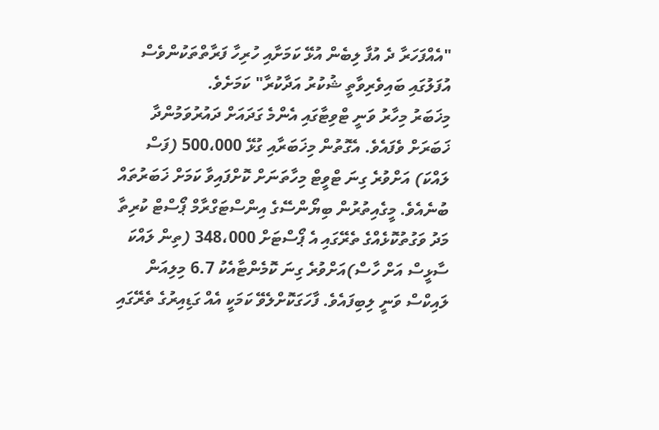"އެއްފަހަރާ ދެ އުފާ ލިބެން އުޅޭ ކަމަށާއި ހުރިހާ ފަރާތްތަކުންވެސް އުފަލުގައި ބައިވެރިވާތީ ޝުކުރު އަދާކުރާ" ކަމަށެވެ.
މިޚަބަރު މިހާރު ވަނީ ޓްވިޓާގައި އެންމެ ގަދައަށް ދައުރުވަމުންދާ ޚަބަރަށް ވެފައެވެ. އެގޮތުން މިޚަބަރާއި ގުޅޭ 500،000 (ފަސް ލައްކަ) އަށްވުރެ ގިނަ ޓްވީޓް މިހާތަނަށް ކޮށްފައިވާ ކަމަށް ޚަބަރުތައް ބުނެއެވެ. މީގެއިތުރުން ބިޔޯންސޭގެ އިންސްޓަގްރާމް ޕޯސްޓް ކުރިތާ މަދު ވަގުތުކޮޅެއްގެ ތެރޭގައި އެ ޕޯސްޓަށް 348،000 (ތިން ލައްކަ ސާޅީސް އަށް ހާސް)އަށްވުރެ ގިނަ ކޮމެންޓާއެކު 6.7 މިލިއަން ލައިކްސް ވަނީ ލިބިފައެވެ. ފާހަގަކޮށްލެވޭ ކަމަކީ އެއް ގަޑިއިރުގެ ތެރޭގައި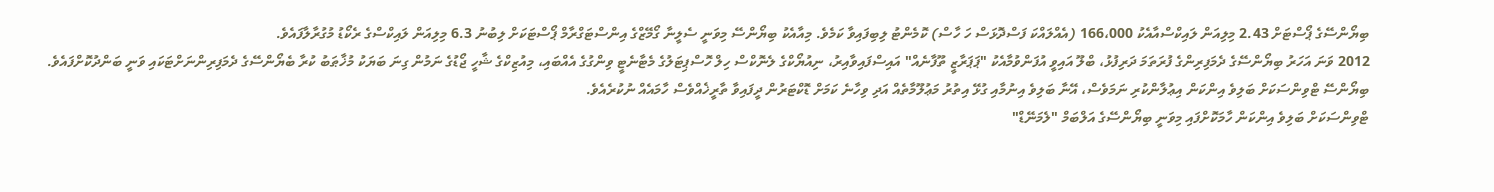ބިޔޯންސޭގެ ޕޯސްޓަށް 2.43 މިލިއަން ލައިކްސްއާއެކު 166،000 (އެއްލައްކަ ފަސްދޮޅަސް ހަ ހާސް) ކޮމެންޓު ލިބިފައިވާ ކަމެވެ. މިއާއެކު ބިޔޯންސޭ މިވަނީ ސެލީނާ ގޯމޭޒްގެ އިންސްޓަގްރާމް ޕޯސްޓަކަށް ލިބުނު 6.3 މިލިއަން ލައިކްސްގެ ރެކޯޑު މުގުރާލާފައެވެ.
2012 ވަނަ އަހަރު ބިޔޯންސޭގެ ދެމަފިރިންގެ ފުރަތަމަ ދަރިފުޅު، ބްލޫ އައިވީ އުފަންވުމާއެކު "ޕަޕަރާޒީ ތޫފާނެއް" އައިސްފައިވާއިރު، ނިއުޔޯކްގެ ލެނޮކްސް ހިލް ހޮސްޕިޓަލުގެ މެޓާނެޓީ ވިންގުގެ އެއްބައި، މިއުޒިކްގެ ޝާހީ ޖޯޑުގެ ނަމުން ގިނަ ބަޔަކު މުޚާޠަބު ކުރާ ބެޔޯންސޭގެ ދެމަފިރިންނަށްޓަކައި ވަނީ ބަންދުކޮށްފައެވެ.
ބިޔޯންސޭ ޓްވިންސަކަށް ބަލިވެ އިންކަން އިޢުލާންކުރި ނަމަވެސް، އޭނާ ބަލިވެ އިނުމާއި ގުޅޭ އިތުރު މަޢުލޫމާތެއް އަދި ވިހާނެ ކަމަށް ޑޮކްޓަރުން ދީފައިވާ ތާރީޚެއްވެސް ހާމައެއް ނުކުރެއެވެ.
ޓްވިންސަކަށް ބަލިވެ އިންކަން ހާމަކޮށްފައި މިވަނީ ބިޔޯންސޭގެ އަލްބަމް "ލެމަނޭޑް"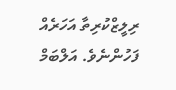ރިލީޒްކުރިތާ އަހަރެއް ފަހުންނެވެ. އަލްބަމް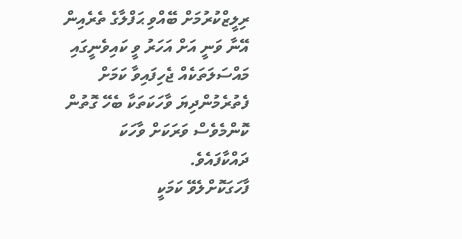ރިލީޒްކުރުމަށް ބޭއްވި ޙަފްލާގެ ތެރެއިން އޭނާ ވަނީ އަށް އަހަރު ވީ ކައިވެނީގައި މައްސަލަތަކެއް ޖެހިފައިވާ ކަމަށް ފެތުރެމުންދިޔަ ވާހަކަތަކާ ބެހޭ ގޮތުން ކޮންމެވެސް ވަރަކަށް ވާހަކަ ދައްކާފައެވެ.
ފާހަގަކޮށްލެވޭ ކަމަކީ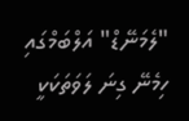"ލެމަނޭޑް" އަލްބަމްގައި ހިމެނޭ ގިނަ ލަވަތަކަކީ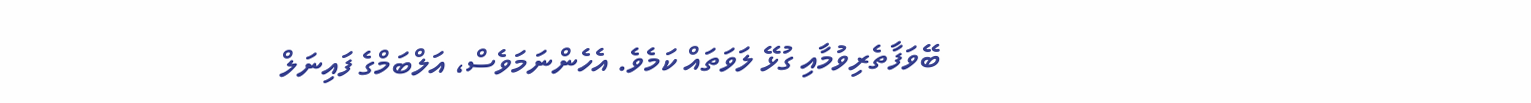ބޭވަފާތެރިވުމާއި ގުޅޭ ލަވަތައް ކަމެވެ. އެހެންނަމަވެސް، އަލްބަމްގެ ފައިނަލް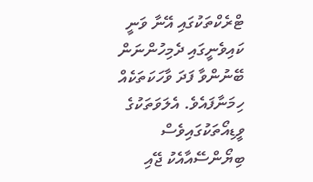ޓްރެކްތަކުގައި އޭނާ ވަނީ ކައިވެނީގައި ދެމިހުންނަން ބޭނުންވާ ފަދަ ވާހަކަތަކެއް ހިމަނާފައެވެ. އެލަވަތަކުގެ ވީޑިއޯތަކުގައިވެސް ބިޔޯންސޭއާއެކު ޖޭއި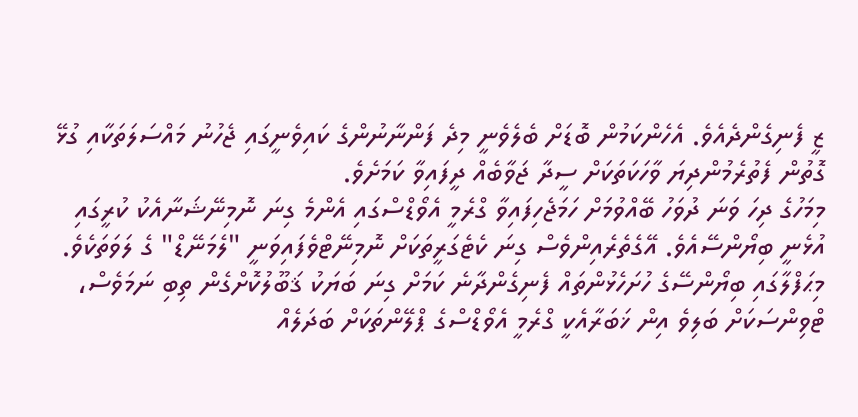ޒީ ފެނިގެންދެއެވެ. އެހެންކަމުން ބޮޑަށް ބެލެވެނީ މިދެ ފަންނާނުންގެ ކައިވެނީގައި ޖެހުނު މައްސަލަތަކާއި ގުޅޭ ގޮތުން ފެތުރެމުންދިޔަ ވާހަކަތަކަށް ސީދާ ޖަވާބެއް ދީފައިވާ ކަމަށެވެ.
މިމަހުގެ ދިހަ ވަނަ ދުވަހު ބޭއްވުމަށް ހަމަޖެހިފައިވާ ގްރެމީ އެވޯޑްސްގައި އެންމެ ގިނަ ނޮމިނޭޝަނާއެކު ކުރީގައި އުޅެނީ ބިޔޯންސޭއެވެ. އޭގެތެރެއިންވެސް ގިނަ ކެޓެގަރީތަކަށް ނޮމިނޭޓްވެފައިވަނީ "ލެމަނޭޑް" ގެ ލަވަތަކެވެ. މިޙަފްލާގައި ބިޔޯންސޭގެ ހުށަހެޅުންތައް ފެނިގެންދާނެ ކަމަށް ގިނަ ބަޔަކު ޤަބޫލުކޮށްގެން ތިބި ނަމަވެސް، ޓްވިންސަކަށް ބަލިވެ އިން ޚަބަރާއެކީ ގްރެމީ އެވޯޑްސްގެ ޕްލޭންތަކަށް ބަދަލެއް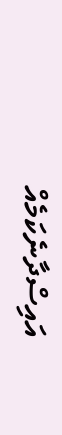އައިސްދާނެކަމެއް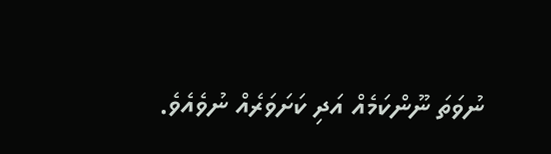ނުވަތަ ނޫންކަމެއް އަދި ކަށަވަރެއް ނުވެއެވެ.